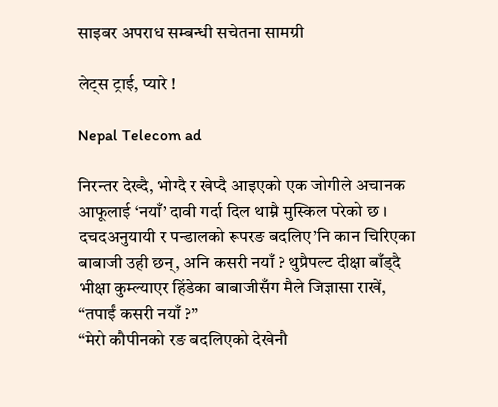साइबर अपराध सम्बन्धी सचेतना सामग्री

लेट्स ट्राई, प्यारे !

Nepal Telecom ad

निरन्तर देख्दै, भोग्दै र खेप्दै आइएको एक जोगीले अचानक आफूलाई ‘नयाँ’ दावी गर्दा दिल थाम्नै मुस्किल परेको छ ।
दचदअनुयायी र पन्डालको रूपरङ बदलिए’नि कान चिरिएका बाबाजी उही छन्, अनि कसरी नयाँ ? थुप्रैपल्ट दीक्षा बाँड्दै भीक्षा कुम्ल्याएर हिंडेका बाबाजीसँग मैले जिज्ञासा राखें, “तपाईं कसरी नयाँ ?”
“मेरो कौपीनको रङ बदलिएको देखेनौ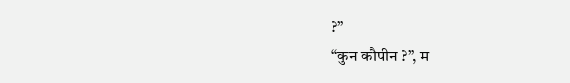?”
“कुन कौपीन ?”, म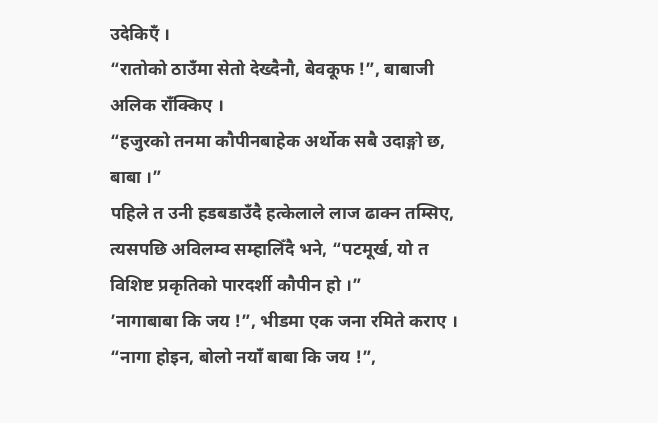उदेकिएँ ।
“रातोको ठाउँमा सेतो देख्दैनौ, बेवकूफ !”, बाबाजी अलिक राँक्किए ।
“हजुरको तनमा कौपीनबाहेक अर्थोक सबै उदाङ्गो छ, बाबा ।”
पहिले त उनी हडबडाउँदै हत्केलाले लाज ढाक्न तम्सिए, त्यसपछि अविलम्व सम्हालिँदै भने, “पटमूर्ख, यो त विशिष्ट प्रकृतिको पारदर्शी कौपीन हो ।”
’नागाबाबा कि जय !”, भीडमा एक जना रमिते कराए ।
“नागा होइन, बोलो नयाँ बाबा कि जय !”,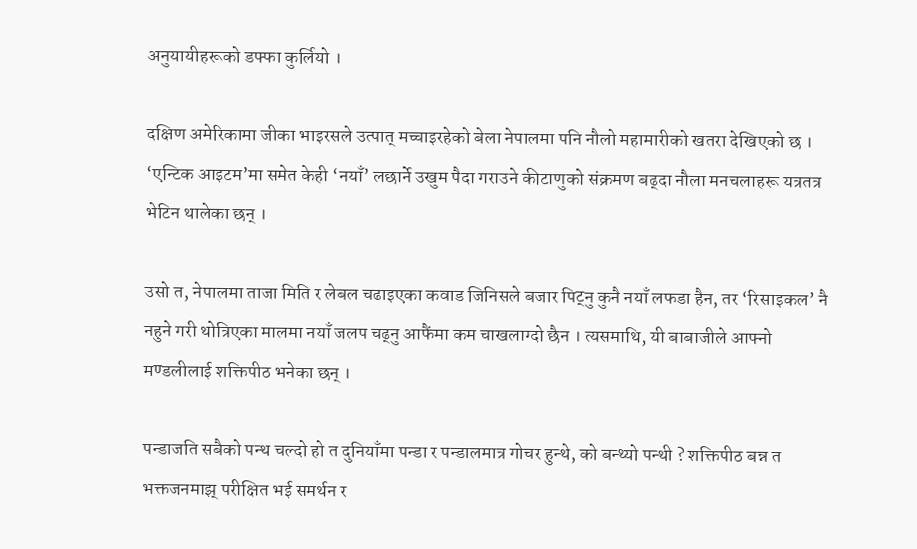अनुयायीहरूको डफ्फा कुर्लियो ।

दक्षिण अमेरिकामा जीका भाइरसले उत्पात् मच्चाइरहेको बेला नेपालमा पनि नौलो महामारीको खतरा देखिएको छ । ‘एन्टिक आइटम’मा समेत केही ‘नयाँ’ लछार्ने उखुम पैदा गराउने कीटाणुको संक्रमण बढ्दा नौला मनचलाहरू यत्रतत्र भेटिन थालेका छन् ।

उसो त, नेपालमा ताजा मिति र लेबल चढाइएका कवाड जिनिसले बजार पिट्नु कुनै नयाँ लफडा हैन, तर ‘रिसाइकल’ नै नहुने गरी थोत्रिएका मालमा नयाँ जलप चढ्नु आफैंमा कम चाखलाग्दो छैन । त्यसमाथि, यी बाबाजीले आफ्नो मण्डलीलाई शक्तिपीठ भनेका छन् ।

पन्डाजति सबैको पन्थ चल्दो हो त दुनियाँमा पन्डा र पन्डालमात्र गोचर हुन्थे, को बन्थ्यो पन्थी ? शक्तिपीठ बन्न त भक्तजनमाझ् परीक्षित भई समर्थन र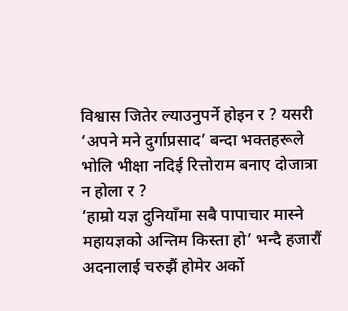विश्वास जितेर ल्याउनुपर्ने होइन र ? यसरी ‘अपने मने दुर्गाप्रसाद’ बन्दा भक्तहरूले भोलि भीक्षा नदिई रित्तोराम बनाए दोजात्रा न होला र ?
‘हाम्रो यज्ञ दुनियाँमा सबै पापाचार मास्ने महायज्ञको अन्तिम किस्ता हो’ भन्दै हजारौं अदनालाई चरुझैं होमेर अर्को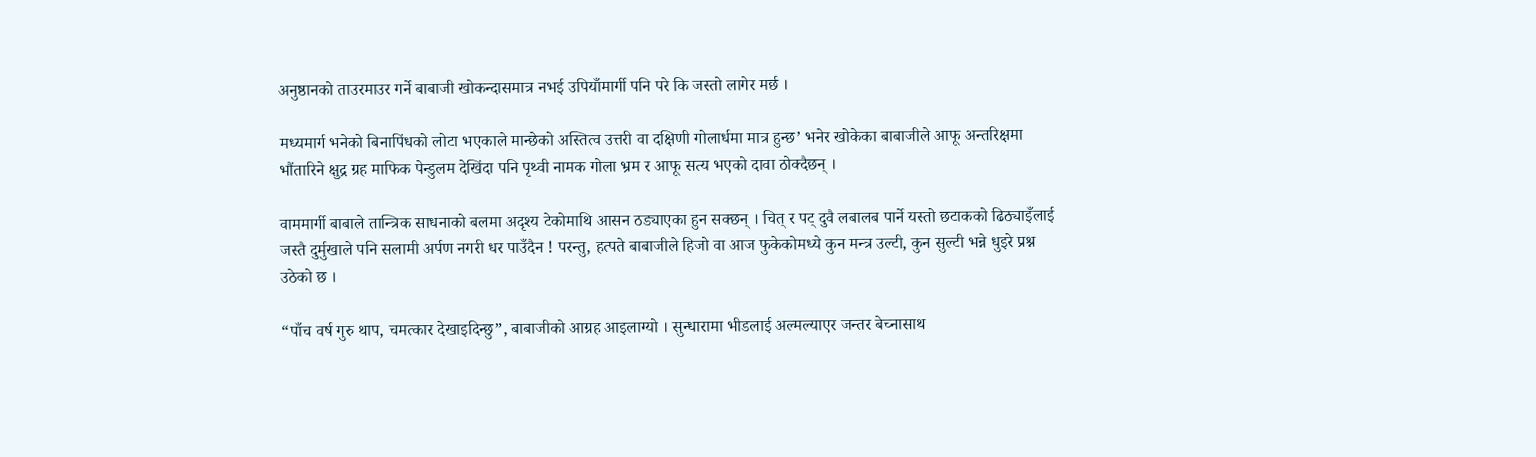अनुष्ठानको ताउरमाउर गर्ने बाबाजी खोकन्दासमात्र नभई उपियाँमार्गी पनि परे कि जस्तो लागेर मर्छ ।

मध्यमार्ग भनेको बिनापिंधको लोटा भएकाले मान्छेको अस्तित्व उत्तरी वा दक्षिणी गोलार्धमा मात्र हुन्छ’ भनेर खोकेका बाबाजीले आफू अन्तरिक्षमा भौंतारिने क्षुद्र ग्रह माफिक पेन्डुलम देखिंदा पनि पृथ्वी नामक गोला भ्रम र आफू सत्य भएको दावा ठोक्दैछन् ।

वाममार्गी बाबाले तान्त्रिक साधनाको बलमा अदृश्य टेकोमाथि आसन ठड्याएका हुन सक्छन् । चित् र पट् दुवै लबालब पार्ने यस्तो छटाकको ढिठ्याइँलाई जस्तै दुर्मुखाले पनि सलामी अर्पण नगरी धर पाउँदैन ! परन्तु, हत्पते बाबाजीले हिजो वा आज फुकेकोमध्ये कुन मन्त्र उल्टी, कुन सुल्टी भन्ने धुइरे प्रश्न उठेको छ ।

“पाँच वर्ष गुरु थाप, चमत्कार देखाइदिन्छु”, बाबाजीको आग्रह आइलाग्यो । सुन्धारामा भीडलाई अल्मल्याएर जन्तर बेच्नासाथ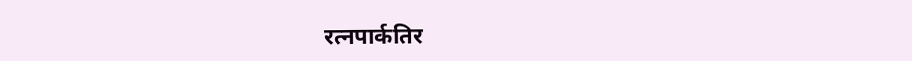रत्नपार्कतिर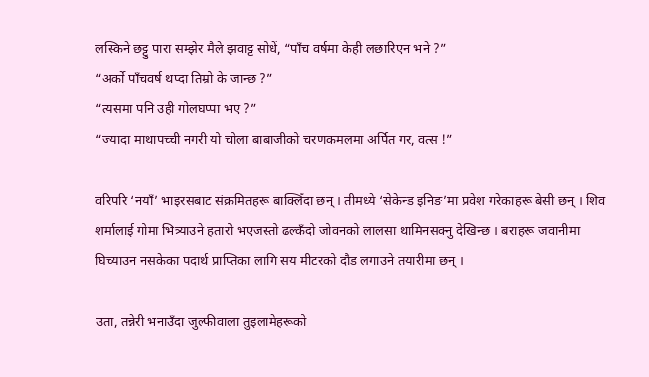लस्किने छट्टु पारा सम्झेर मैले झवाट्ट सोधें, “पाँच वर्षमा केही लछारिएन भने ?”
“अर्को पाँचवर्ष थप्दा तिम्रो के जान्छ ?”
“त्यसमा पनि उही गोलघप्पा भए ?”
“ज्यादा माथापच्ची नगरी यो चोला बाबाजीको चरणकमलमा अर्पित गर, वत्स !”

वरिपरि ‘नयाँ’ भाइरसबाट संक्रमितहरू बाक्लिँदा छन् । तीमध्ये ‘सेकेन्ड इनिङ’मा प्रवेश गरेकाहरू बेसी छन् । शिव शर्मालाई गोमा भित्र्याउने हतारो भएजस्तो ढल्कँदो जोवनको लालसा थामिनसक्नु देखिन्छ । बराहरू जवानीमा घिच्याउन नसकेका पदार्थ प्राप्तिका लागि सय मीटरको दौड लगाउने तयारीमा छन् ।

उता, तन्नेरी भनाउँदा जुल्फीवाला तुइलामेहरूको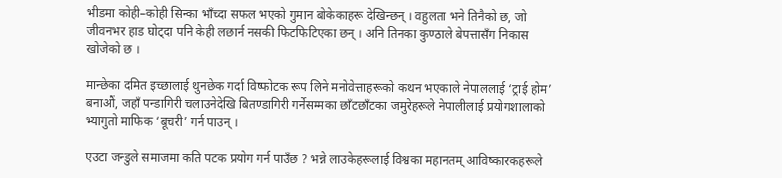भीडमा कोही–कोही सिन्का भाँच्दा सफल भएको गुमान बोकेकाहरू देखिन्छन् । वहुलता भने तिनैको छ, जो जीवनभर हाड घोट्दा पनि केही लछार्न नसकी फिटफिटिएका छन् । अनि तिनका कुण्ठाले बेपत्तासँग निकास खोजेको छ ।

मान्छेका दमित इच्छालाई थुनछेक गर्दा विष्फोटक रूप लिने मनोवेत्ताहरूको कथन भएकाले नेपाललाई ‘ट्राई होम’ बनाऔं, जहाँ पन्डागिरी चलाउनेदेखि बितण्डागिरी गर्नेसम्मका छाँटछाँटका जमुरेहरूले नेपालीलाई प्रयोगशालाको भ्यागुतो माफिक ‘बूचरी’ गर्न पाउन् ।

एउटा जन्डुले समाजमा कति पटक प्रयोग गर्न पाउँछ ? भन्ने लाउकेहरूलाई विश्वका महानतम् आविष्कारकहरूले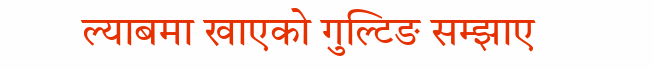ल्याबमा खाएको गुल्टिङ सम्झाए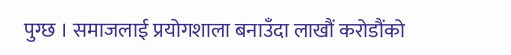पुग्छ । समाजलाई प्रयोगशाला बनाउँदा लाखौं करोडौंको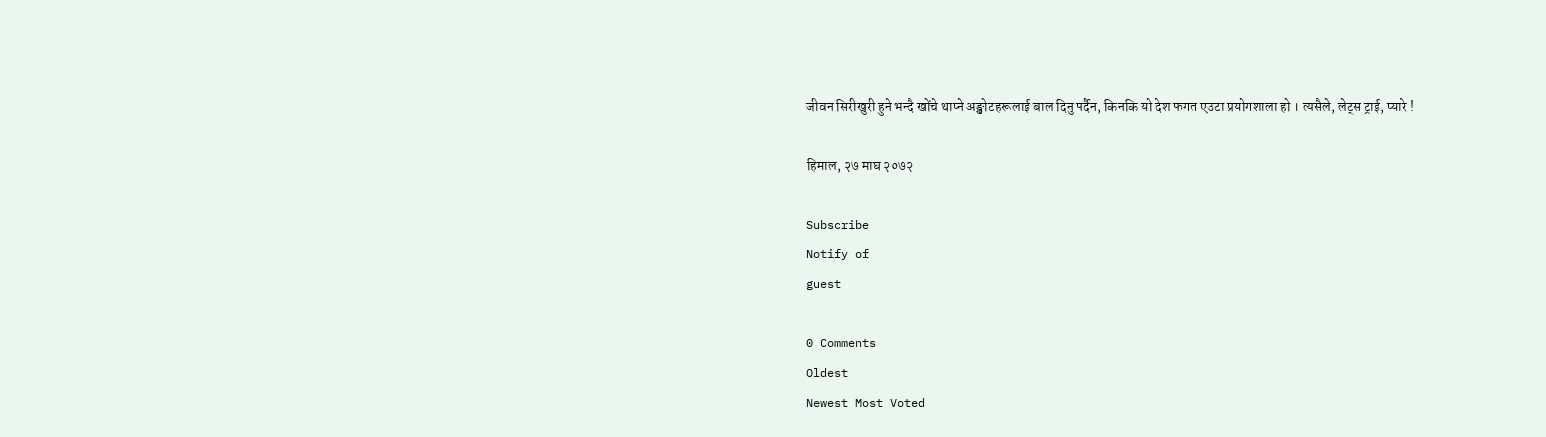जीवन सिरीखुरी हुने भन्दै खोंचे थाप्ने अङ्खोटहरूलाई बाल दिनु पर्दैन, किनकि यो देश फगत एउटा प्रयोगशाला हो । त्यसैले, लेट्स ट्राई, प्यारे !

हिमाल, २७ माघ २०७२

Subscribe
Notify of
guest

0 Comments
Oldest
Newest Most Voted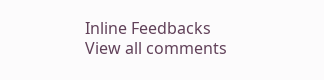Inline Feedbacks
View all comments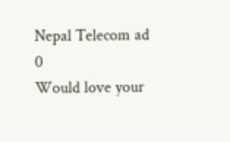Nepal Telecom ad
0
Would love your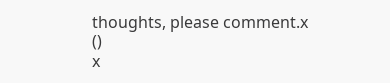thoughts, please comment.x
()
x